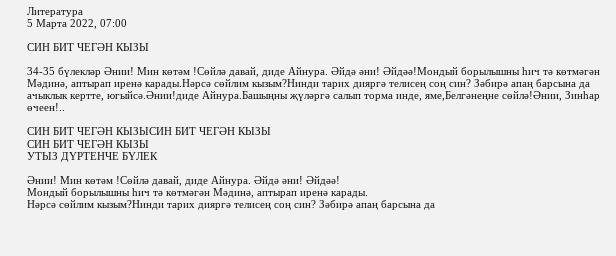Литература
5 Марта 2022, 07:00

СИН БИТ ЧЕГӘН КЫЗЫ

34-35 бүлекләр Әнии! Мин көтәм !Сөйлә давай, диде Айнура. Әйдә әни! Әйдәә!Мондый борылышны һич тә көтмәгән Мәдинә, аптырап иренә карады.Нәрсә сөйлим кызым?Нинди тарих дияргә телисең соң син? Зәбирә апаң барсына да ачыклык кертте, югыйсә.Әнии!диде Айнура.Башыңны җүләргә салып торма инде, яме,Белгәнеңне сөйлә!Әнии, Зинһар өчеен!..

СИН БИТ ЧЕГӘН КЫЗЫСИН БИТ ЧЕГӘН КЫЗЫ
СИН БИТ ЧЕГӘН КЫЗЫ
УТЫЗ ДҮРТЕНЧЕ БҮЛЕК

Әнии! Мин көтәм !Сөйлә давай, диде Айнура. Әйдә әни! Әйдәә!
Мондый борылышны һич тә көтмәгән Мәдинә, аптырап иренә карады.
Нәрсә сөйлим кызым?Нинди тарих дияргә телисең соң син? Зәбирә апаң барсына да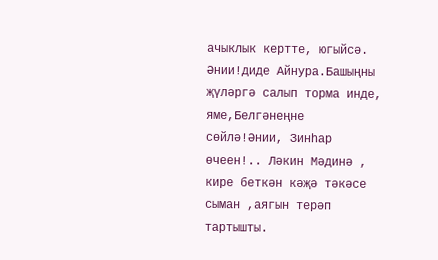ачыклык кертте, югыйсә.
Әнии!диде Айнура.Башыңны җүләргә салып торма инде, яме,Белгәнеңне сөйлә!Әнии, Зинһар өчеен!.. Ләкин Мәдинә , кире беткән кәҗә тәкәсе сыман ,аягын терәп тартышты.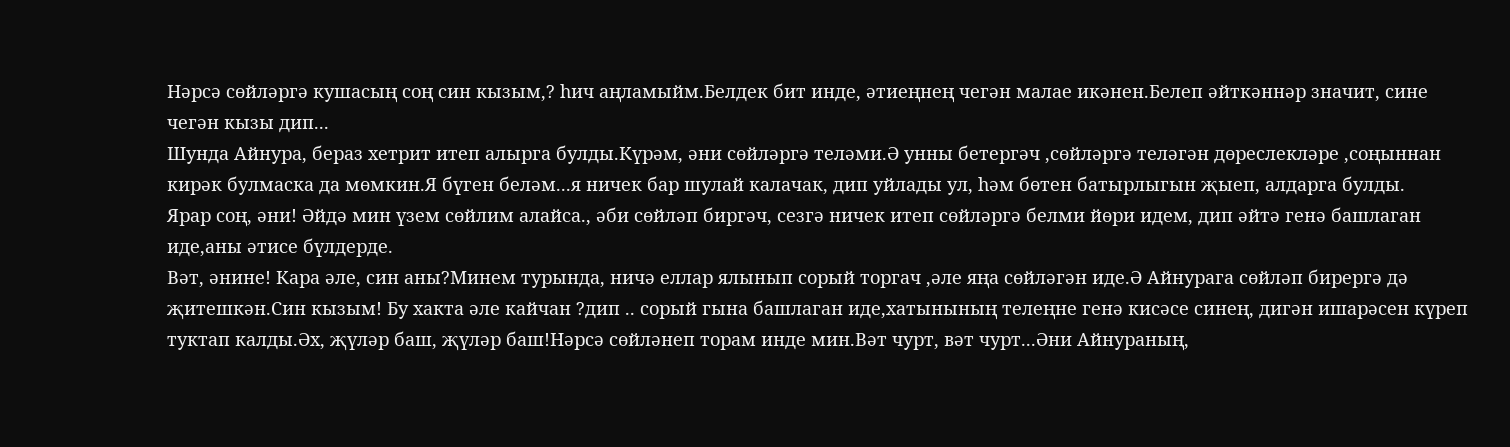Нәрсә сөйләргә кушасың соң син кызым,? һич аңламыйм.Белдек бит инде, әтиеңнең чегән малае икәнен.Белеп әйткәннәр значит, сине чегән кызы дип...
Шунда Айнура, бераз хетрит итеп алырга булды.Күрәм, әни сөйләргә теләми.Ә унны бетергәч ,сөйләргә теләгән дөреслекләре ,соңыннан кирәк булмаска да мөмкин.Я бүген беләм...я ничек бар шулай калачак, дип уйлады ул, һәм бөтен батырлыгын җыеп, алдарга булды.
Ярар соң, әни! Әйдә мин үзем сөйлим алайса., әби сөйләп биргәч, сезгә ничек итеп сөйләргә белми йөри идем, дип әйтә генә башлаган иде,аны әтисе бүлдерде.
Вәт, әнине! Кара әле, син аны?Минем турында, ничә еллар ялынып сорый торгач ,әле яңа сөйләгән иде.Ә Айнурага сөйләп бирергә дә җитешкән.Син кызым! Бу хакта әле кайчан ?дип .. сорый гына башлаган иде,хатынының телеңне генә кисәсе синең, дигән ишарәсен күреп туктап калды.Әх, җүләр баш, җүләр баш!Нәрсә сөйләнеп торам инде мин.Вәт чурт, вәт чурт...Әни Айнураның,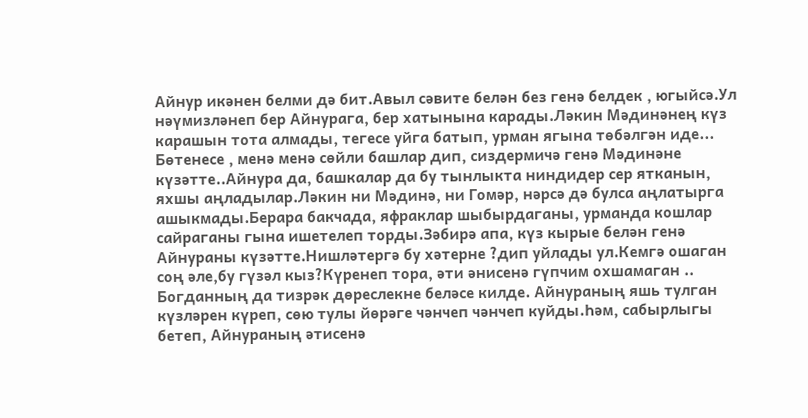Айнур икәнен белми дә бит.Авыл сәвите белән без генә белдек , югыйсә.Ул нәүмизләнеп бер Айнурага, бер хатынына карады.Ләкин Мәдинәнең күз карашын тота алмады, тегесе уйга батып, урман ягына төбәлгән иде...
Бөтенесе , менә менә сөйли башлар дип, сиздермичә генә Мәдинәне күзәтте..Айнура да, башкалар да бу тынлыкта ниндидер сер ятканын, яхшы аңладылар.Ләкин ни Мәдинә, ни Гомәр, нәрсә дә булса аңлатырга ашыкмады.Берара бакчада, яфраклар шыбырдаганы, урманда кошлар сайраганы гына ишетелеп торды.Зәбирә апа, күз кырые белән генә Айнураны күзәтте.Нишләтергә бу хәтерне ?дип уйлады ул.Кемгә ошаган соң әле,бу гүзәл кыз?Күренеп тора, әти әнисенә гүпчим охшамаган ..
Богданның да тизрәк дөреслекне беләсе килде. Айнураның яшь тулган күзләрен күреп, сөю тулы йөрәге чәнчеп чәнчеп куйды.Һәм, сабырлыгы бетеп, Айнураның әтисенә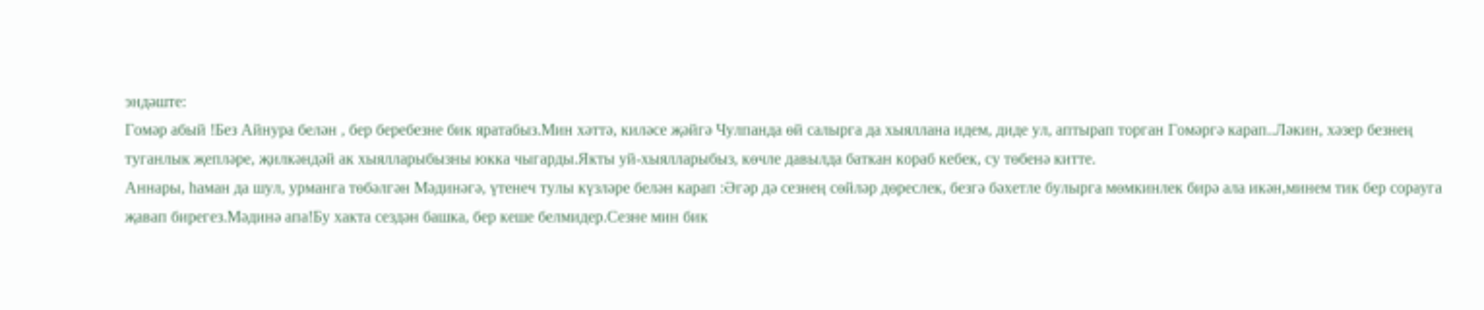эндәште:
Гомәр абый !Без Айнура белән , бер беребезне бик яратабыз.Мин хәттә, киләсе җәйгә Чулпанда өй салырга да хыяллана идем, диде ул, аптырап торган Гомәргә карап..Ләкин, хәзер безнең туганлык җепләре, җилкәндәй ак хыялларыбызны юкка чыгарды.Якты уй-хыялларыбыз, көчле давылда баткан кораб кебек, су төбенә китте.
Аннары, һаман да шул, урманга төбәлгән Мәдинәгә, үтенеч тулы күзләре белән карап :Әгәр дә сезнең сөйләр дөреслек, безгә бәхетле булырга мөмкинлек бирә ала икән,минем тик бер сорауга җавап бирегез.Мәдинә апа!Бу хакта сездән башка, бер кеше белмидер.Сезне мин бик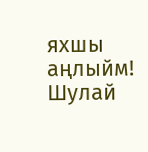яхшы аңлыйм! Шулай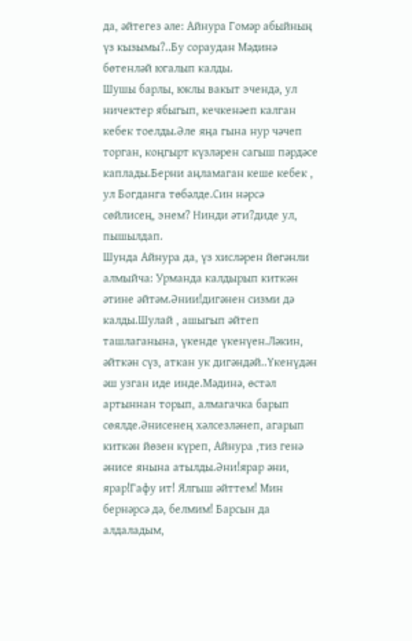да, әйтегез әле: Айнура Гомәр абыйның үз кызымы?..Бу сораудан Мәдинә бөтенләй югалып калды.
Шушы барлы, юклы вакыт эчендә, ул ничектер ябыгып, кечкенәеп калган кебек тоелды.Әле яңа гына нур чәчеп торган, коңгырт күзләрен сагыш пәрдәсе каплады.Берни аңламаган кеше кебек , ул Богданга төбәлде.Син нәрсә сөйлисең, энем? Нинди әти?диде ул, пышылдап.
Шунда Айнура да, үз хисләрен йөгәнли алмыйча: Урманда калдырып киткән әтине әйтәм.Әнии!дигәнен сизми дә калды.Шулай , ашыгып әйтеп ташлаганына, үкенде үкенүен.Ләкин, әйткән сүз, аткан ук дигәндәй..Үкенүдән әш узган иде инде.Мәдинә, өстәл артыннан торып, алмагачка барып сөялде.Әнисенең хәлсезләнеп, агарып киткән йөзен күреп, Айнура ,тиз генә әнисе янына атылды.Әни!ярар әни, ярар!Гафу ит! Ялгыш әйттем! Мин бернәрсә дә, белмим! Барсын да алдаладым,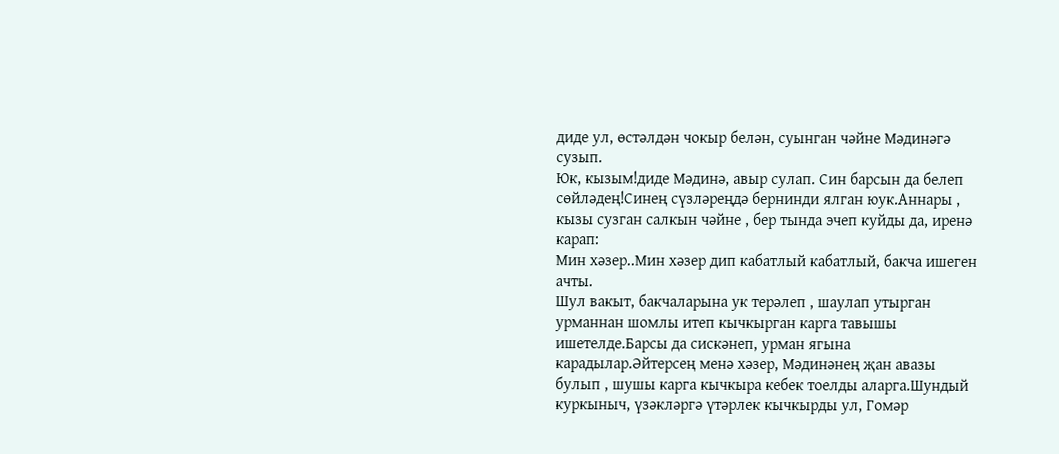диде ул, өстәлдән чокыр белән, суынган чәйне Мәдинәгә сузып.
Юк, кызым!диде Мәдинә, авыр сулап. Син барсын да белеп сөйләдең!Синең сүзләреңдә бернинди ялган юук.Аннары , кызы сузган салкын чәйне , бер тында эчеп куйды да, иренә карап:
Мин хәзер..Мин хәзер дип кабатлый кабатлый, бакча ишеген ачты.
Шул вакыт, бакчаларына ук терәлеп , шаулап утырган урманнан шомлы итеп кычкырган карга тавышы ишетелде.Барсы да сискәнеп, урман ягына карадылар.Әйтерсең менә хәзер, Мәдинәнең җан авазы булып , шушы карга кычкыра кебек тоелды аларга.Шундый куркыныч, үзәкләргә үтәрлек кычкырды ул, Гомәр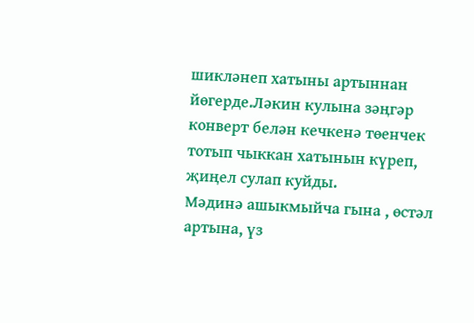шикләнеп хатыны артыннан йөгерде.Ләкин кулына зәңгәр конверт белән кечкенә төенчек тотып чыккан хатынын күреп, җиңел сулап куйды.
Мәдинә ашыкмыйча гына , өстәл артына, үз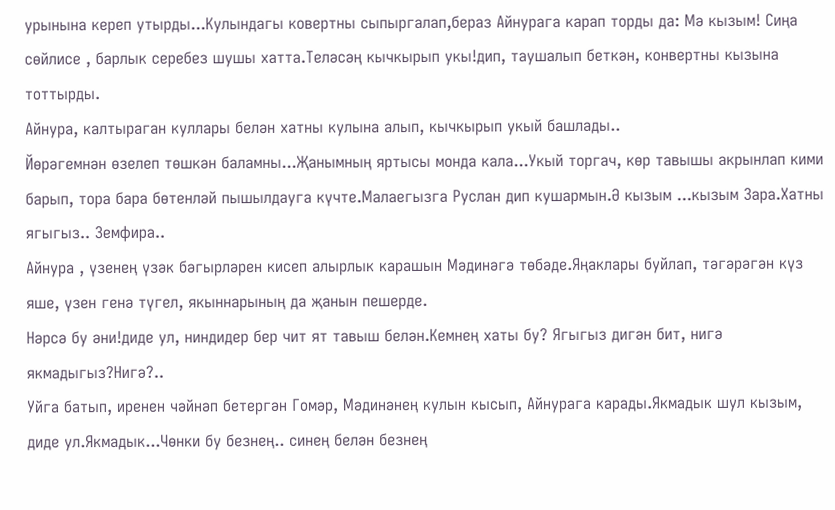урынына кереп утырды...Кулындагы ковертны сыпыргалап,бераз Айнурага карап торды да: Мә кызым! Сиңа сөйлисе , барлык серебез шушы хатта.Теләсәң кычкырып укы!дип, таушалып беткән, конвертны кызына тоттырды.
Айнура, калтыраган куллары белән хатны кулына алып, кычкырып укый башлады..
Йөрәгемнән өзелеп төшкән баламны...Җанымның яртысы монда кала...Укый торгач, көр тавышы акрынлап кими барып, тора бара бөтенләй пышылдауга күчте.Малаегызга Руслан дип кушармын.Ә кызым ...кызым Зара.Хатны ягыгыз.. Земфира..
Айнура , үзенең үзәк бәгырләрен кисеп алырлык карашын Мәдинәгә төбәде.Яңаклары буйлап, тәгәрәгән күз яше, үзен генә түгел, якыннарының да җанын пешерде.
Нәрсә бу әни!диде ул, ниндидер бер чит ят тавыш белән.Кемнең хаты бу? Ягыгыз дигән бит, нигә якмадыгыз?Нигә?..
Уйга батып, иренен чәйнәп бетергән Гомәр, Мәдинәнең кулын кысып, Айнурага карады.Якмадык шул кызым, диде ул.Якмадык...Чөнки бу безнең.. синең белән безнең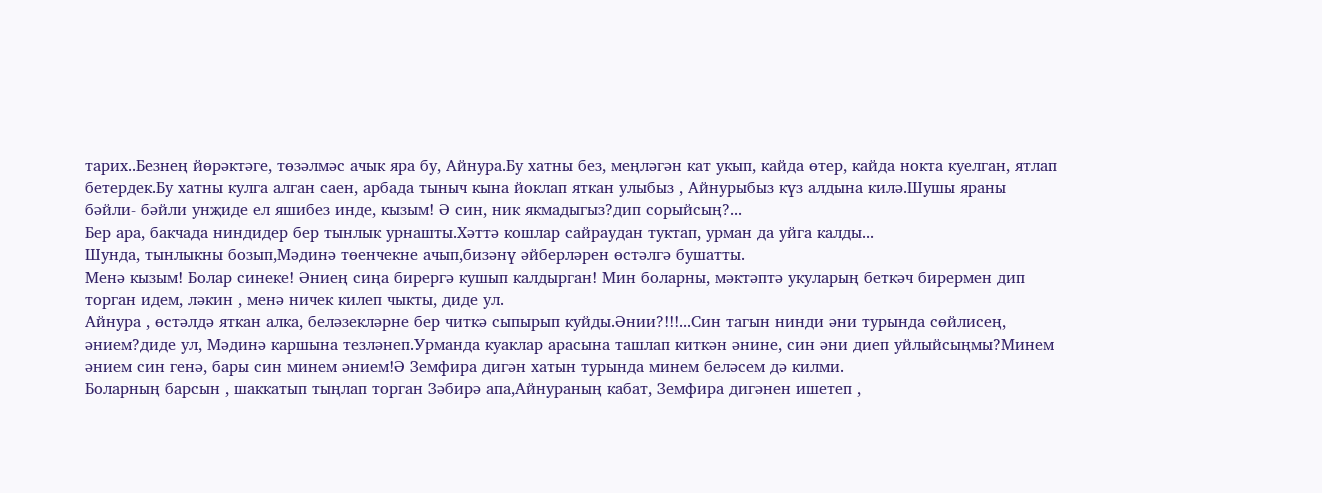тарих..Безнең йөрәктәге, төзәлмәс ачык яра бу, Айнура.Бу хатны без, меңләгән кат укып, кайда өтер, кайда нокта куелган, ятлап бетердек.Бу хатны кулга алган саен, арбада тыныч кына йоклап яткан улыбыз , Айнурыбыз күз алдына килә.Шушы яраны бәйли- бәйли унҗиде ел яшибез инде, кызым! Ә син, ник якмадыгыз?дип сорыйсың?...
Бер ара, бакчада ниндидер бер тынлык урнашты.Хәттә кошлар сайраудан туктап, урман да уйга калды...
Шунда, тынлыкны бозып,Мәдинә төенчекне ачып,бизәнү әйберләрен өстәлгә бушатты.
Менә кызым! Болар синеке! Әниең сиңа бирергә кушып калдырган! Мин боларны, мәктәптә укуларың беткәч бирермен дип торган идем, ләкин , менә ничек килеп чыкты, диде ул.
Айнура , өстәлдә яткан алка, беләзекләрне бер читкә сыпырып куйды.Әнии?!!!...Син тагын нинди әни турында сөйлисең, әнием?диде ул, Мәдинә каршына тезләнеп.Урманда куаклар арасына ташлап киткән әнине, син әни диеп уйлыйсыңмы?Минем әнием син генә, бары син минем әнием!Ә Земфира дигән хатын турында минем беләсем дә килми.
Боларның барсын , шаккатып тыңлап торган Зәбирә апа,Айнураның кабат, Земфира дигәнен ишетеп ,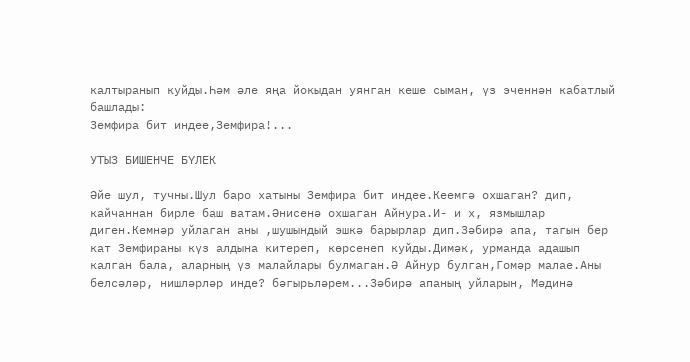калтыранып куйды.Һәм әле яңа йокыдан уянган кеше сыман, үз эченнән кабатлый башлады:
Земфира бит индее,Земфира!...

УТЫЗ БИШЕНЧЕ БҮЛЕК

Әйе шул, тучны.Шул баро хатыны Земфира бит индее.Кеемгә охшаган? дип, кайчаннан бирле баш ватам.Әнисенә охшаган Айнура.И- и х, язмышлар диген.Кемнәр уйлаган аны ,шушындый эшкә барырлар дип.Зәбирә апа, тагын бер кат Земфираны күз алдына китереп, көрсенеп куйды.Димәк, урманда адашып калган бала, аларның үз малайлары булмаган.Ә Айнур булган,Гомәр малае.Аны белсәләр, нишләрләр инде? бәгырьләрем...Зәбирә апаның уйларын, Мәдинә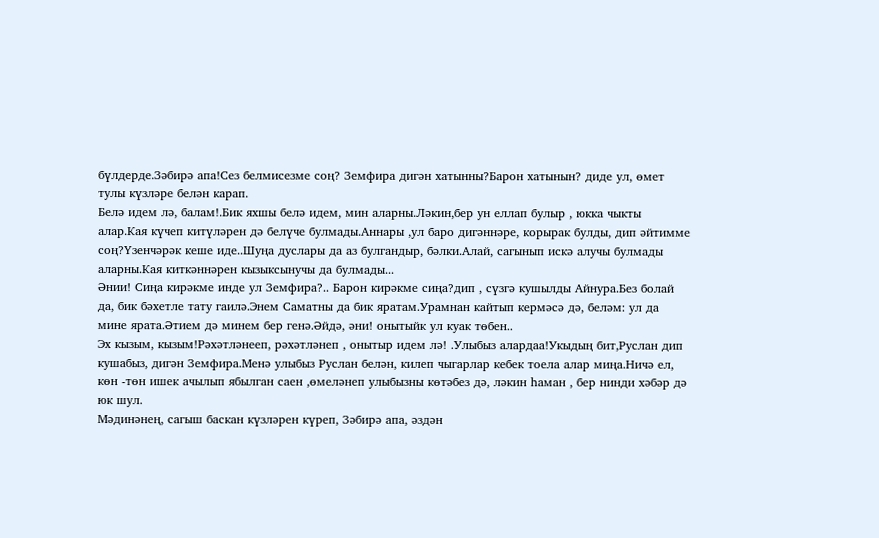бүлдерде.Зәбирә апа!Сез белмисезме соң? Земфира дигән хатынны?Барон хатынын? диде ул, өмет тулы күзләре белән карап.
Белә идем лә, балам!.Бик яхшы белә идем, мин аларны.Ләкин,бер ун еллап булыр , юкка чыкты алар.Кая күчеп китүләрен дә белүче булмады.Аннары ,ул баро дигәннәре, корырак булды, дип әйтимме соң?Үзенчәрәк кеше иде..Шуңа дуслары да аз булгандыр, бәлки.Алай, сагынып искә алучы булмады аларны.Кая киткәннәрен кызыксынучы да булмады...
Әнии! Сиңа кирәкме инде ул Земфира?.. Барон кирәкме сиңа?дип , сүзгә кушылды Айнура.Без болай да, бик бәхетле тату гаилә.Энем Саматны да бик яратам.Урамнан кайтып кермәсә дә, беләм: ул да мине ярата.Әтием дә минем бер генә.Әйдә, әни! онытыйк ул куак төбен..
Эх кызым, кызым!Рәхәтләнееп, рәхәтләнеп , онытыр идем лә! .Улыбыз алардаа!Укыдың бит,Руслан дип кушабыз, дигән Земфира.Менә улыбыз Руслан белән, килеп чыгарлар кебек тоела алар миңа.Ничә ел, көн -төн ишек ачылып ябылган саен ,өмеләнеп улыбызны көтәбез дә, ләкин һаман , бер нинди хәбәр дә юк шул.
Мәдинәнең, сагыш баскан күзләрен күреп, Зәбирә апа, әздән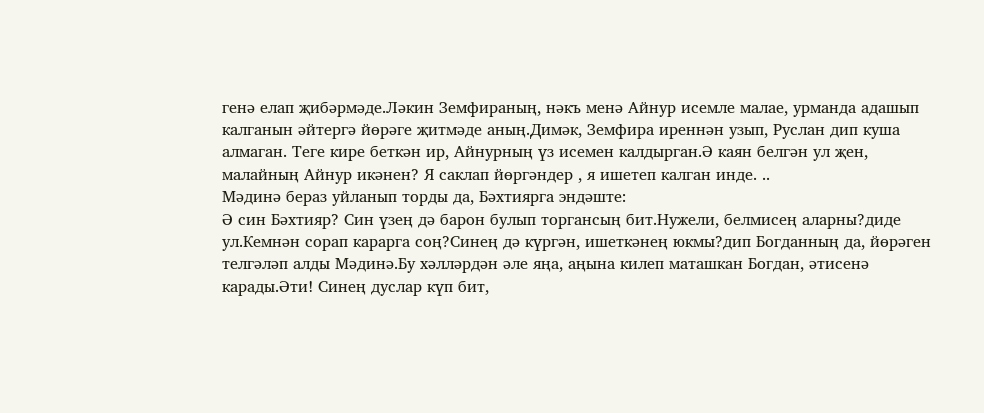генә елап җибәрмәде.Ләкин Земфираның, нәкъ менә Айнур исемле малае, урманда адашып калганын әйтергә йөрәге җитмәде аның.Димәк, Земфира иреннән узып, Руслан дип куша алмаган. Теге кире беткән ир, Айнурның үз исемен калдырган.Ә каян белгән ул җен, малайның Айнур икәнен? Я саклап йөргәндер , я ишетеп калган инде. ..
Мәдинә бераз уйланып торды да, Бәхтиярга эндәште:
Ә син Бәхтияр? Син үзең дә барон булып торгансың бит.Нужели, белмисең аларны?диде ул.Кемнән сорап карарга соң?Синең дә күргән, ишеткәнең юкмы?дип Богданның да, йөрәген телгәләп алды Мәдинә.Бу хәлләрдән әле яңа, аңына килеп маташкан Богдан, әтисенә карады.Әти! Синең дуслар күп бит,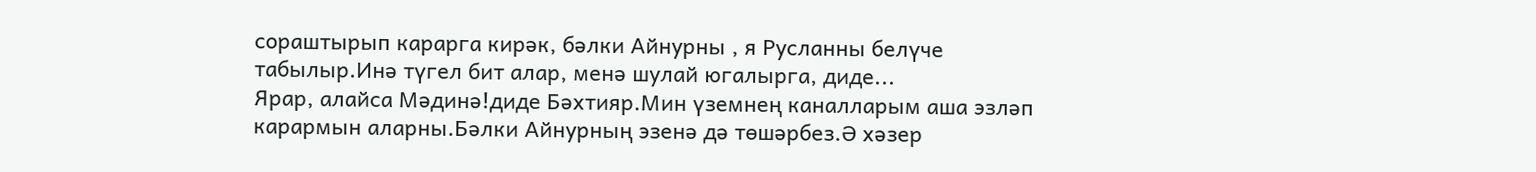сораштырып карарга кирәк, бәлки Айнурны , я Русланны белүче табылыр.Инә түгел бит алар, менә шулай югалырга, диде...
Ярар, алайса Мәдинә!диде Бәхтияр.Мин үземнең каналларым аша эзләп карармын аларны.Бәлки Айнурның эзенә дә төшәрбез.Ә хәзер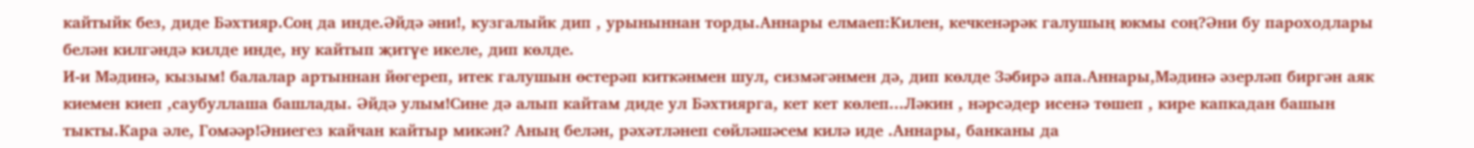кайтыйк без, диде Бәхтияр.Соң да инде.Әйдә әни!, кузгалыйк дип , урыныннан торды.Аннары елмаеп:Килен, кечкенәрәк галушың юкмы соң?Әни бу пароходлары белән килгәндә килде инде, ну кайтып җитүе икеле, дип көлде.
И-и Мәдинә, кызым! балалар артыннан йөгереп, итек галушын өстерәп киткәнмен шул, сизмәгәнмен дә, дип көлде Зәбирә апа.Аннары,Мәдинә әзерләп биргән аяк киемен киеп ,саубуллаша башлады. Әйдә улым!Сине дә алып кайтам диде ул Бәхтиярга, кет кет көлеп...Ләкин , нәрсәдер исенә төшеп , кире капкадан башын тыкты.Кара әле, Гомәәр!Әниегез кайчан кайтыр микән? Аның белән, рәхәтләнеп сөйләшәсем килә иде .Аннары, банканы да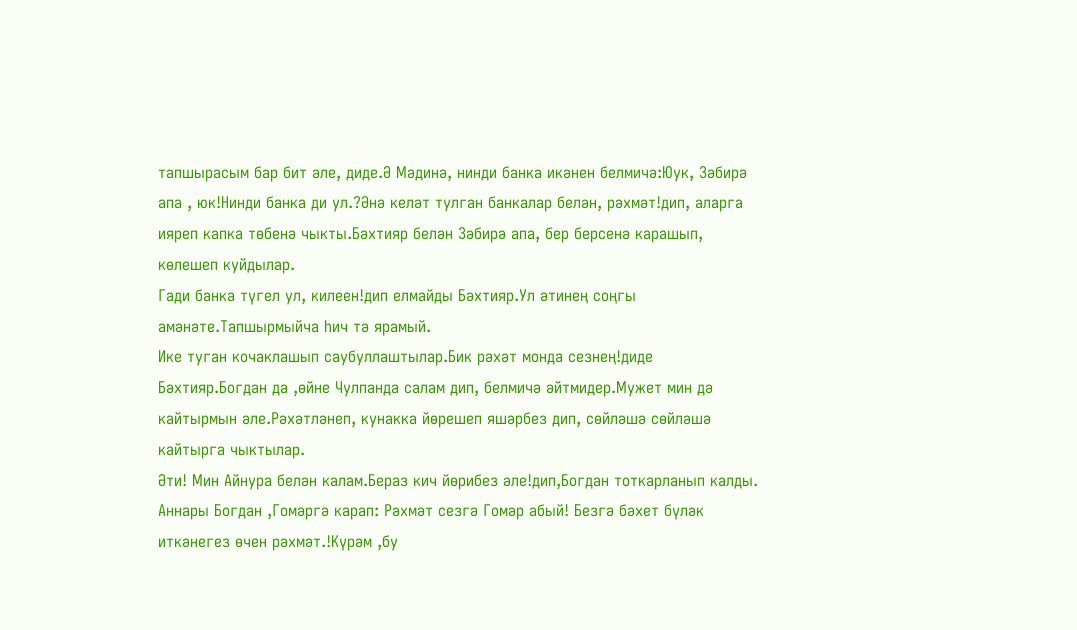тапшырасым бар бит әле, диде.Ә Мәдинә, нинди банка икәнен белмичә:Юук, Зәбирә апа , юк!Нинди банка ди ул.?Әнә келәт тулган банкалар белән, рәхмәт!дип, аларга ияреп капка төбенә чыкты.Бәхтияр белән Зәбирә апа, бер берсенә карашып, көлешеп куйдылар.
Гади банка түгел ул, килеен!дип елмайды Бәхтияр.Ул әтинең соңгы амәнәте.Тапшырмыйча һич тә ярамый.
Ике туган кочаклашып саубуллаштылар.Бик рәхәт монда сезнең!диде Бәхтияр.Богдан да ,өйне Чулпанда салам дип, белмичә әйтмидер.Мужет мин дә кайтырмын әле.Рәхәтләнеп, кунакка йөрешеп яшәрбез дип, сөйләшә сөйләшә кайтырга чыктылар.
Әти! Мин Айнура белән калам.Бераз кич йөрибез әле!дип,Богдан тоткарланып калды.
Аннары Богдан ,Гомәргә карап: Рәхмәт сезгә Гомәр абый! Безгә бәхет бүләк иткәнегез өчен рәхмәт.!Күрәм ,бу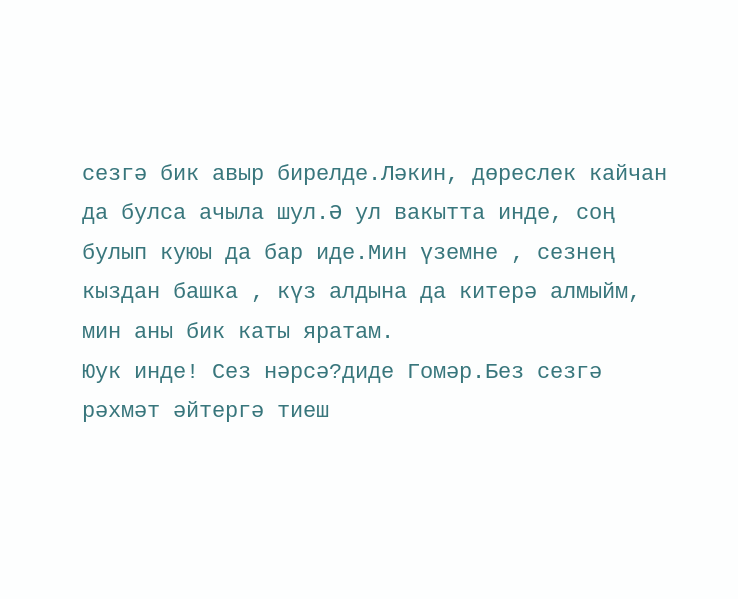сезгә бик авыр бирелде.Ләкин, дөреслек кайчан да булса ачыла шул.Ә ул вакытта инде, соң булып куюы да бар иде.Мин үземне , сезнең кыздан башка , күз алдына да китерә алмыйм, мин аны бик каты яратам.
Юук инде! Сез нәрсә?диде Гомәр.Без сезгә рәхмәт әйтергә тиеш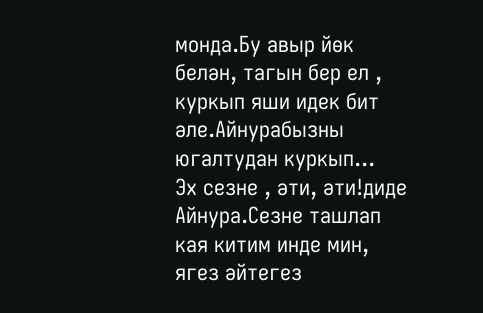монда.Бу авыр йөк белән, тагын бер ел , куркып яши идек бит әле.Айнурабызны югалтудан куркып...
Эх сезне , әти, әти!диде Айнура.Сезне ташлап кая китим инде мин, ягез әйтегез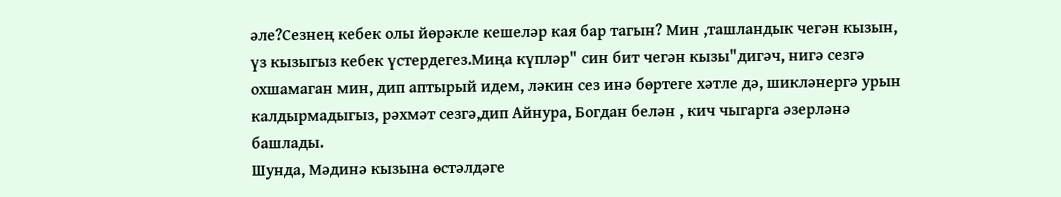әле?Сезнең кебек олы йөрәкле кешеләр кая бар тагын? Мин ,ташландык чегән кызын, үз кызыгыз кебек үстердегез.Миңа күпләр" син бит чегән кызы"дигәч, нигә сезгә охшамаган мин, дип аптырый идем, ләкин сез инә бөртеге хәтле дә, шикләнергә урын калдырмадыгыз, рәхмәт сезгә,дип Айнура, Богдан белән , кич чыгарга әзерләнә башлады.
Шунда, Мәдинә кызына өстәлдәге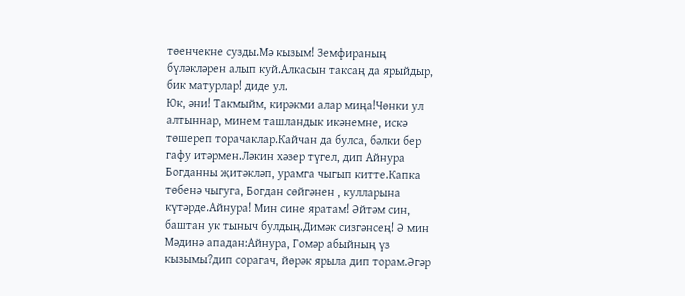төенчекне сузды.Мә кызым! Земфираның бүләкләрен алып куй.Алкасын таксаң да ярыйдыр, бик матурлар! диде ул.
Юк, әни! Такмыйм, кирәкми алар миңа!Чөнки ул алтыннар, минем ташландык икәнемне, искә төшереп торачаклар.Кайчан да булса, бәлки бер гафу итәрмен.Ләкин хәзер түгел, дип Айнура Богданны җитәкләп, урамга чыгып китте.Капка төбенә чыгуга, Богдан сөйгәнен , кулларына күтәрде.Айнура! Мин сине яратам! Әйтәм син, баштан ук тыныч булдың.Димәк сизгәнсең! Ә мин Мәдинә ападан:Айнура, Гомәр абыйның үз кызымы?дип сорагач, йөрәк ярыла дип торам.Әгәр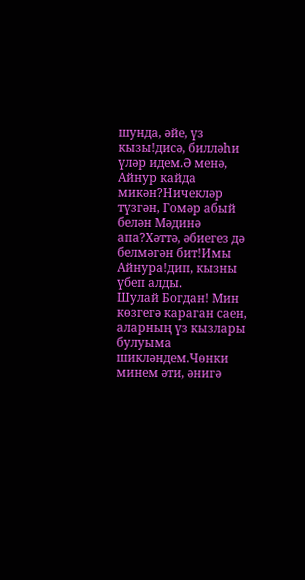шунда, әйе, үз кызы!дисә, билләһи үләр идем.Ә менә, Айнур кайда микән?Ничекләр түзгән, Гомәр абый белән Мәдинә апа?Хәттә, әбиегез дә белмәгән бит!Имы Айнура!дип, кызны үбеп алды.
Шулай Богдан! Мин көзгегә караган саен, аларның үз кызлары булуыма шикләндем.Чөнки минем әти, әнигә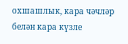охшашлык, кара чәчләр белән кара күзле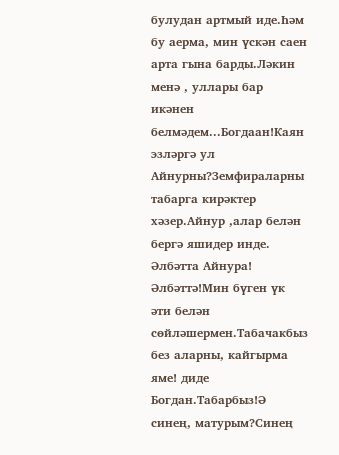булудан артмый иде.Һәм бу аерма, мин үскән саен арта гына барды.Ләкин менә , уллары бар икәнен белмәдем...Богдаан!Каян эзләргә ул Айнурны?Земфираларны табарга кирәктер хәзер.Айнур ,алар белән бергә яшидер инде.
Әлбәтта Айнура! Әлбәттә!Мин бүген үк әти белән сөйләшермен.Табачакбыз без аларны, кайгырма яме! диде Богдан.Табарбыз!Ә синең, матурым?Синең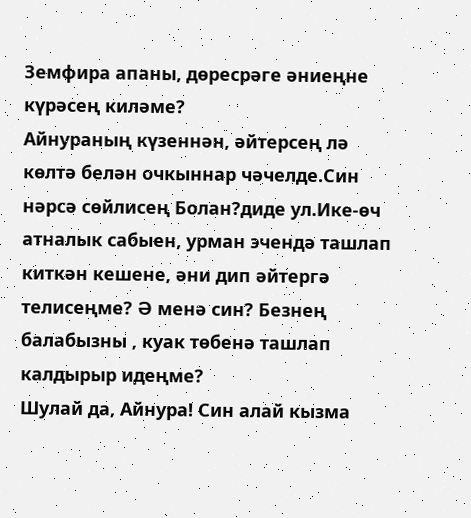Земфира апаны, дөресрәге әниеңне күрәсең киләме?
Айнураның күзеннән, әйтерсең лә көлтә белән очкыннар чәчелде.Син нәрсә сөйлисең Болан?диде ул.Ике-өч атналык сабыен, урман эчендә ташлап киткән кешене, әни дип әйтергә телисеңме? Ә менә син? Безнең балабызны , куак төбенә ташлап калдырыр идеңме?
Шулай да, Айнура! Син алай кызма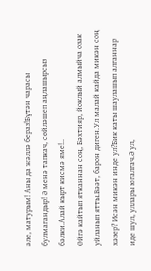әле, матурым! Аны да жәллә бераз!Бүтән чарасы булмагандыр! Ә менә тапкач, сөйләшеп аңлашырсыз бәлки.Алай кырт кисмә яме!..
Өйгә кайтып ятканнан соң, Бәхтияр, йоклый алмыйча озак уйланып ятты.Вәәт, барон диген.Ул малай кайда микән соң хәзер? Исән микән инде ул?Бик каты шаулашып алганнар иде шул, уллары югалгач.Ә ул,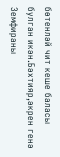бөтенләй чит кеше баласы булган икән.Бәхтияр,әкрен генә Земфираны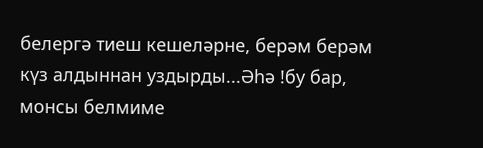белергә тиеш кешеләрне, берәм берәм күз алдыннан уздырды...Әһә !бу бар, монсы белмиме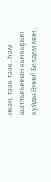икән, тәәк тәәк..Һәм шатлыгыннан кычкырып куйды.Әнии! Белдем мин ,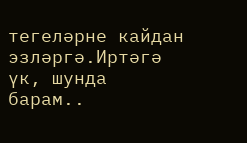тегеләрне кайдан эзләргә.Иртәгә үк, шунда барам..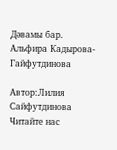Дәвамы бар.
Альфира Кадырова-Гайфутдинова

Автор:Лилия Сайфутдинова
Читайте нас